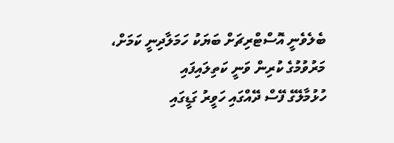ބެލެވެނީ އޮސްޓްރިޗަށް ބަޔަކު ހަމަލާދިނީ ކަމަށް، މަރުވުމުގެ ކުރިން ވަނީ ކަތިލައިފައި
ހުޅުމާލޭގެ ފޭސް ދޭއްގައި ހަވީރު ގަޑީގައި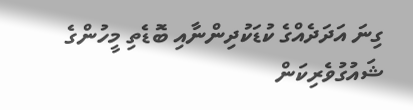ގިނަ އަދަދެއްގެ ކުޑަކުދިންނާއި ބޮޑެތި މީހުންގެ ޝައުގުވެރިކަން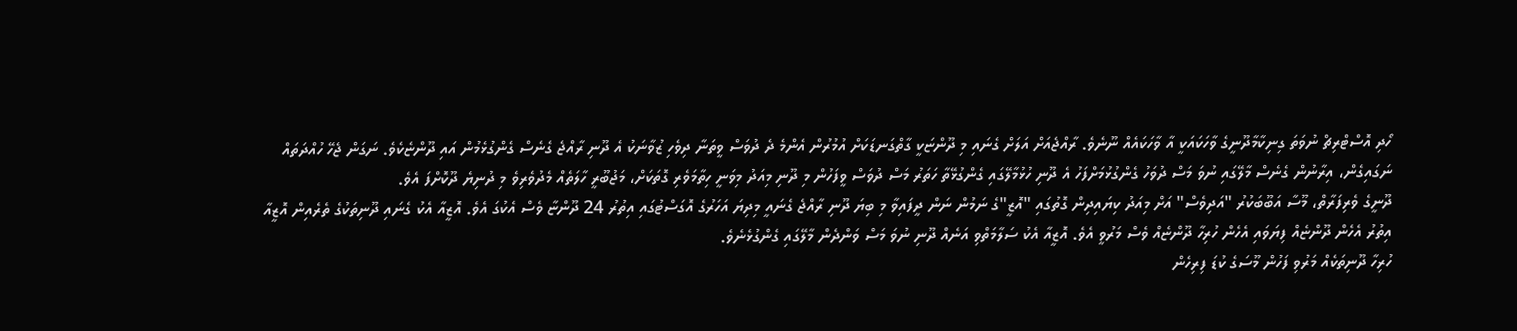ހޯދި އޮސްޓްރިޗް ނުވަތަ ގިނިކާމާދޫނީގެ ވާހަކައަކީ އާ ވާހަކައެއް ނޫނެވެ. ރާއްޖެއަށް އަލަށް ގެނައި މި ދޫންޏަކީ ގާތްގަނޑަކަށް އުމުރުން އެންމެ ދެ ދުވަސް ވީތަނާ ދިވެހި ޒުވާނަކު އެ ދޫނި ރާއްޖެ ގެނެސް ގެންގުޅެމުން އައި ދޫންޏެކެވެ. ނަގަން ޖެހޭ ހުއްދަތައް ނަގައިގެން، އިރާނުން ގެނެސް މާލޭގައި ނުވަ މަސް ދުވަހު ގެންގުޅުމަށްފަހު އެ ދޫނި ހުޅުމާލޭގައި ގެންގުޅޭތާ ހަތަރު މަސް ދުވަސް ވީފަހުން މި ދޫނި މިއަދު މިވަނީ ހިތާމަވެރި ގޮތަކަށް، މަޖުބޫރީ ހާލަތެއް މެދުވެރިވެ މި ދުނިޔެ ދޫކޮށްފަ އެވެ.
ދޫނީގެ ވެރިފަރާތް، މޫސާ އަބޫބަކުރު "އަދިވެސް" އަށް މިއަދު ކިޔައިދިން ގޮތުގައި "އޮޒީ"ގެ ނަމުން ނަން ދީފައިވާ މި ބިޔަ ދޫނި ރާއްޖެ ގެނައީ މިދިޔަ އަހަރުގެ އޮގަސްޓުގައި އިތުރު 24 ދޫންޏާ ވެސް އެކުގަ އެވެ. އޮޒީއާ އެކު ގެނައި ދޫނިތަކުގެ ތެރެއިން އޮޒީއާ އިތުރު އެހެން ދޫންޏެއް ފިޔަވައި އެހެން ހުރިހާ ދޫންޏެއް ވެސް މަރުވީ އެވެ. އޮޒީއާ އެކު ސަލާމަތްވި އަނެއް ދޫނި ނުވަ މަސް ވަންދެން މާލޭގައި ގެންގުޅެނެވެ.
ހުރިހާ ދޫނިތަކެއް މަރުވި ފަހުން މޫސަގެ ކުޑަ ފިރިހެން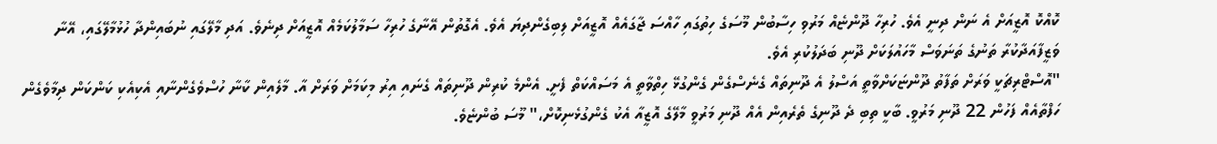ކޮއްކޮ އޮޒީއަށް އެ ނަން ދިނީ އެވެ. ހުރިހާ ދޫންޏެއް މަރުވި ހިސާބުން މޫސަގެ ހިތުގައި ހާއްސަ ޖާގައެއް އޮޒީއަށް ލިބިގެންދިޔަ އެވެ. އެގޮތުން އޭނާގެ ހުރިހާ ސަމާލުކަމެއް އޮޒީއަށް ދިނެވެ. އަދި މާލޭގައި ނުބައިންދާ ހުޅުމާލޭގައި، އޭނާ ވަޒީފާއަދާކުރާ ތަނުގެ ތަނަވަސް މާހައުލަކަށް ދޫނި ބަދަލުކުރި އެވެ.
"އޮސްޓްރިޗަކީ ވަރަށް ތަފާތު ދޫންޏަކަށްވާތީ އަސްލު އެ ދޫނިތައް ގެނެސްގެން ގެންގުޅޭ ހިތްވާތީ އެ މަސައްކަތް ފެށީ. އެންމެ ކުރިން ދޫނިތައް ގެނައި އިރު މިކަމަށް ވަރަށް އާ. މާލެއިން ކާނާ ހުސްވެގެންނާއި އެކިއެކި ކަންކަން ދިމާވެގެން ހަފްތާއެއް ފަހުން 22 ދޫނި މަރުވީ. ބާކީ ތިބި ދެ ދޫނިގެ ތެރެއިން އެއް ދޫނި މަރުވީ މާލޭގެ އޮޒީއާ އެކު ގެންގުޅެނިކޮށް،" މޫސަ ބުންޏެވެ.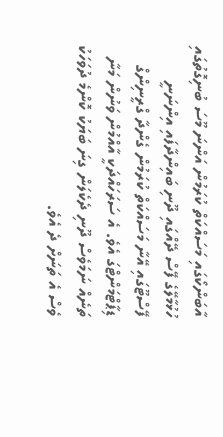އާބަންކޯގައި މަސައްކަތް ކުރަމުން އަންނަ މޫސަ ބުނިގޮތުގައި ހުޅުމާލޭގެ ފޭސް ދޭއްގައި ދޫނި ބައިންދާފައި އިންނަނީ ފޭސްޓޫގައި އޭނާ މަސައްކަތް ކުރަމުން ގެންދާ ގްރީނިންގް ޑިޕާޓްމަންޓްގަ އެވެ. އެ ސަރަހައްދަކީ އާއްމުން ވަނުން މަނާ ތަނެއް ނަމަވެސް ދޫނި ދެކެލަން ގިނަ ބަޔަކު ކޮންމެ ދުވަހަކު ވެސް އެ ތަނަށް ދެ އެވެ.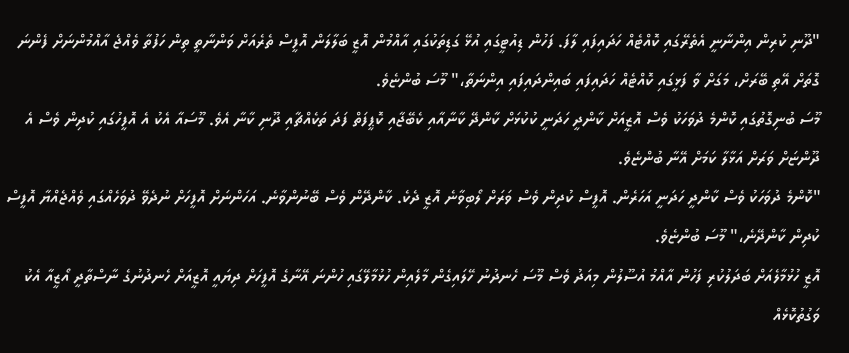"ދޫނި ކުރިން އިންނާނީ އެތެރޭގައި ކޮއްޓެއް ހަދައިފައި ލާފަ. ފަހުން ޑިއުޓީގައި އުޅޭ ގަޑިތަކުގައި އާއްމުން އޮޒީ ބަލާލަން އޮފީސް ތެރެއަށް ވަންނާތީ ތިން ހަފުތާ ވެއްޖެ އާއްމުންނަށް ފެންނަ ގޮތަށް އޭތި ބޭރަށް، މަގަށް ވާ ފަޅީގައި ކޮއްޓެއް ހަދައިފައި ބައިންދައިފައި އިންނަތާ،" މޫސަ ބުންޏެވެ.
މޫސަ ބުނިގޮތުގައި ކޮންމެ ދުވަހަކު ވެސް އޮޒީއަށް ކާންދީ ހަދަނީ ކުކުޅަށް ކާންދޭ ކާނާއާއި ކެބޭޖާއި ކޮޕީފަތް ފަދަ ތަކެއްޗާއި ދޫނި ކާނާ އެވެ. މޫސައާ އެކު އެ އޮފީހުގައި ކުދިން ވެސް އެ ދޫންޏަށް ވަރަށް އަޅާލާ ކަމަށް އޭނާ ބުންޏެވެ.
"ކޮންމެ ދުވަހަކު ވެސް ކާންދީ ހަދަނީ އަހަރެން. އޮފީސް ކުދިން ވެސް ވަރަށް ލޯބިވާނެ އޮޒީ ދެކެ. ކާންދޭން ވެސް ބޭނުންވާނެ. އަހަންނަށް އޮފީހަށް ނުދެވޭ ދުވަހެއްގައި ވެއްޖެއްޔާ އޮފީސް ކުދިން ކާންދޭނެ،" މޫސަ ބުންޏެވެ.
އޮޒީ ހުޅުމާލެއަށް ބަދަލުކުރި ފަހުން އާއްމު އުސޫލުން މިއަދު ވެސް މޫސަ ހެނދުނު ހޭލައިގެން މާލެއިން ހުޅުމާލޭގައި ހުންނަ އޭނާގެ އޮފީހަށް ދިޔައީ އޮޒީއަށް ހެނދުނުގެ ނާސްތާދީ އޯޒީއާ އެކު ވަގުތުކޮޅެއް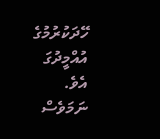ހޭދަކުރުމުގެ އުއްމީދުގަ އެވެ. ނަމަވެސް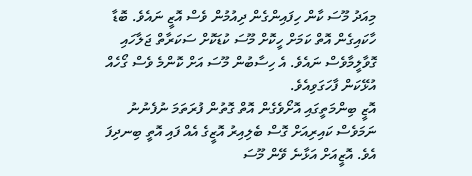މިއަދު މޫސަ ކާން ހިފައިންގެން ދިއުމުން ވެސް އޮޒީ ނައެވެ. ބޮޑާ ހާކައިގެން އޮތް ކަމަށް ހީކޮށް މޫސަ ކުޑަކޮށް ސަކަރާތް ޖަލާހައި ގޮވާލީމާވެސް ނައެވެ. އެ ހިސާބުން މޫސަ އަށް ކޮންމެ ވެސް ގޯހެއް އުޅޭކަން ފާހަގަވިއެވެ.
އޮޒީ ބިންމަތީގައި އޮށޯވެގެން އޮތް ގޮތުން ފުރަތަމަ ނުފެނުނު ނަމަވެސް ކައިރިއަށް ގޮސް ބެލިއިރު އޮޒީގެ އެއް ފައި އޮތީ ބިނދިފަ އެވެ. އޮޒީއަށް އަޅާނެ ވޭން މޫސަ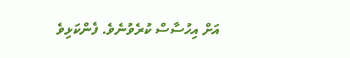އަށް އިހުސާސް ކުރެވުނެވެ. ފެންކަޅިވެ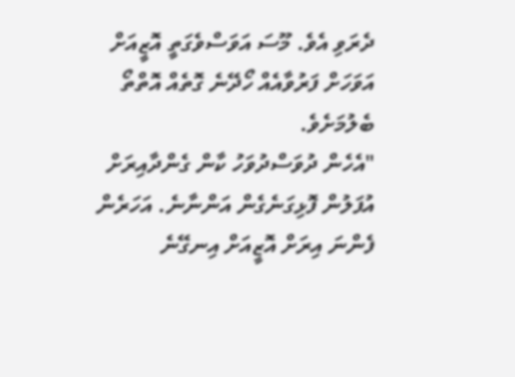ދެރަވި އެވެ. މޫސަ އަވަސްވެގަތީ އޮޒީއަށް އަވަހަށް ފަރުވާއެއް ހޯދޭނެ ގޮތެއް އޮތްތޯ ބެލުމަށެވެ.
"އެހެން ދުވަސްދުވަހު ކާން ގެންދާއިރަށް އުފަލުން ފޮޅިގަނެގެން އަންނާނެ. އަހަރެން ފެންނަ އިރަށް އޮޒީއަށް އިނގޭނެ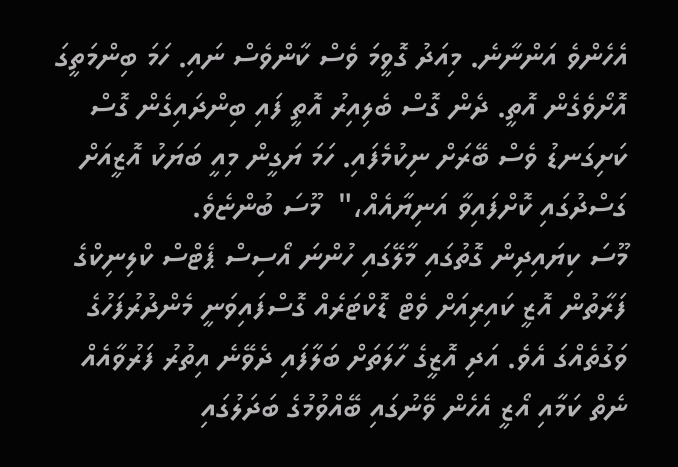އެހެންވެ އަންނާނެ. މިއަދު ގޮވީމަ ވެސް ކާންވެސް ނައި. ހަމަ ބިންމަތީގަ އޮށޯވެގެން އޮތީ. ދެން ގޮސް ބެލިއިރު އޮތީ ފައި ބިންދައިގެން ގޮސް ކަށިގަނޑު ވެސް ބޭރަށް ނިކުމެފައި. ހަމަ ޔަގީން މިއީ ބަޔަކު އޮޒީއަށް ގަސްދުގައި ކޮށްފައިވާ އަނިޔާއެއް،"  މޫސަ ބުންޏެވެ.
މޫސަ ކިޔައިދިން ގޮތުގައި މާލޭގައި ހުންނަ އޯސިސް ޕެޓްސް ކްލިނިކްގެ ފަރާތުން އޮޒީ ކައިރިއަށް ވެޓް ޑޮކްޓަރެއް ގޮސްފައިވަނީ މެންދުރުފަހުގެ ވަގުތެއްގަ އެވެ. އަދި އޮޒީގެ ހާލަތަށް ބަލާފައި ދެވޭނެ އިތުރު ފަރުވާއެއް ނެތް ކަމާއި އޯޒީ އެހެން ވޭނުގައި ބޭއްވުމުގެ ބަދަލުގައި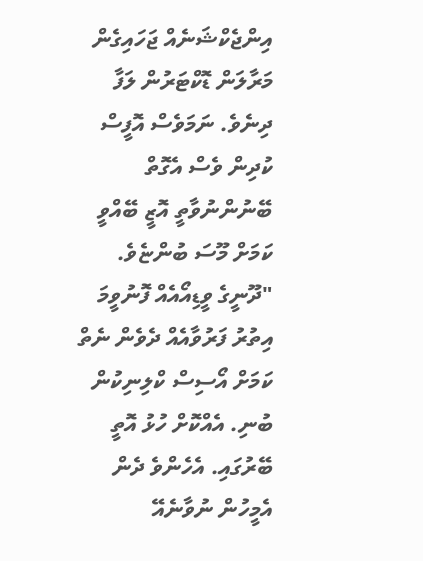އިންޖެކްޝަނެއް ޖަހައިގެން މަރާލަން ޑޮކްޓަރުން ލަފާ ދިނެވެ. ނަމަވެސް އޮފީސް ކުދިން ވެސް އެގޮތް ބޭނުންނުވާތީ އޮޒީ ބޭއްވީ ކަމަށް މޫސަ ބުންޏެވެ.
"ދޫނީގެ ވީޑިއޯއެއް ފޮނުވީމަ އިތުރު ފަރުވާއެއް ދެވެން ނެތް ކަމަށް އޯސިސް ކްލިނިކުން ބުނި. އެއްކޮށް ހުޅު އޮތީ ބޭރުގައި. އެހެންވެ ދެން އެމީހުން ނުވާނެއޭ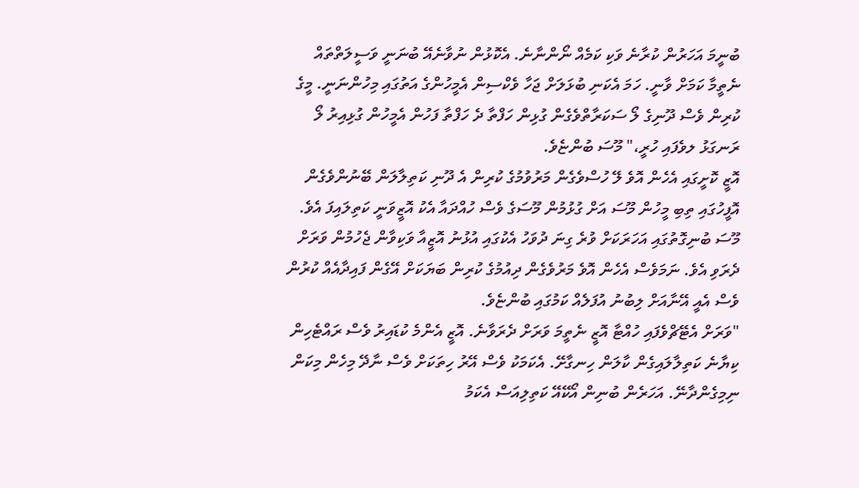ބުނީމަ އަހަރުން ކުރާނެ ވަކި ކަމެއް ނޯންނާނެ. އެކޮޅުން ނުވާނެއޭ ބުނަނީ ވަސީލަތްތައް ނެތީމާ ކަމަށް ވާނީ. ހަމަ އެކަނި ބުޅަލަށް ޖަހާ ވެކްސިން އެމީހުންގެ އަތުގައި މިހުންނަނީ. މީގެ ކުރިން ވެސް ދޫނިގެ ލޯ ސަކަރާތްވެގެން ގުޅިން ހަފްތާ ދެ ހަފްތާ ފަހުން އެމީހުން ގުޅިއިރު ލޯ ރަނގަޅު ލވެފައި ހުރީ،" މޫސަ ބުންޏެވެ.
އޮޒީ ކޮށީގައި އެހެން އޮވެ ލޭ ހުސްވެގެން މަރުވުމުގެ ކުރިން އެ ދޫނި ކަތިލާލަން ބޭނުންވެގެން އޮފީހުގައި ތިބި މީހުން މޫސަ އަށް ގުޅުމުން މޫސަގެ ވެސް ހުއްދައާ އެކު އޮޒީވަނީ ކަތިލައިފަ އެވެ.
މޫސަ ބުނިގޮތުގައި އަހަރަކަށް ވުރެ ގިނަ ދުވަހު އެކުގައި އުޅުނު އޮޒީއާ ވަކިވާން ޖެހުމުން ވަރަށް ދެރަވި އެވެ. ނަމަވެސް އެހެން އޮވެ މަރުވެގެން ދިއުމުގެ ކުރިން ބަޔަކަށް އޭގެން ފައިދާއެއް ކުރުން ވެސް އެއީ އޭނާއަށް ލިބުނު އުފަލެއް ކަމުގައި ބުންޏެވެ.
"ވަރަށް އެޓޭޗްވެފައި ހުއްޓާ އޮޒީ ނެތީމަ ވަރަށް ދެރަވާނެ. އޮޒީ އެންމެ ކުޑައިރު ވެސް ރައްޓެހިން ކިޔާނެ ކަތިލާލައިގެން ކާލަން ހިނގާށޭ. އެކަމަކު ވެސް އޭރު ހިތަކަށް ވެސް ނާދޭ މިހެން މިކަން ނިމިގެންދާނޭ. އަހަރެން ބުނިން އޯކޭއޭ ކަތިލިއަސް އެކަމު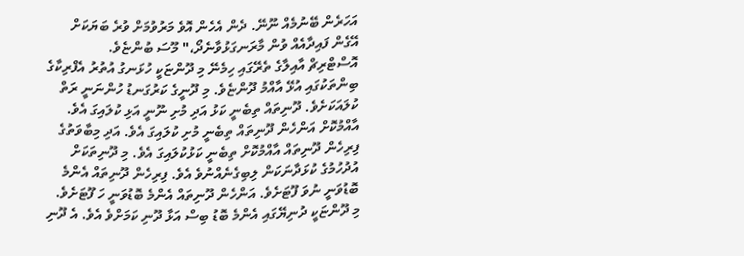އަހަރެން ބޭނުމެއް ނޫނޭ. ދެން އެހެން އޮވެ މަރުވުމަށް ވުރެ ބަޔަކަށް އޭގެން ފައިދާއެއް ވުން މާރަނގަޅުވާނެދޯ،" މޫސަ ބުންޏެވެ.
އޮސްޓްރިޗް އާއިލާގެ ތެރޭގައި ހިމެނޭ މި ދޫންޏަކީ ހުޅަނގު އުތުރު އެފްރިކާގެ ބިންތަކުގައި އުޅޭ އާއްމު ދޫންޏެވެ. މި ދޫނީގެ ކަރުގަނޑު ހުންނަނީ ރަތް ކުލައަކަށެވެ. ދޫނިތައް ތިބެނީ ކަޅު އަދި މުށި ނޫނީ އަޅި ކުލައިގަ އެވެ. އާއްމުކޮށް އަންހެން ދޫނިތައް ތިބެނީ މުށި ކުލައިގަ އެވެ. އަދި މިބާވަތުގެ ފިރިހެން ދޫނިތައް އާއްމުކޮށް ތިބެނީ ކަޅުކުލައިގަ އެވެ. މި ދޫނިތަކަށް އުދުހުމުގެ ކުޅަދާނަކަން ލިބިގެނެއްނުވެ އެވެ. ފިރިހެން ދޫނިތައް އެންމެ ބޮޑުވަނީ ނުވަ ފޫޓަށެވެ. އަންހެން ދޫނިތައް އެންމެ ބޮޑުވަނީ ހަ ފޫޓަށެވެ.
މި ދޫންޏަކީ ދުނިޔޭގައި އެންމެ ބޮޑު ބިސް އަޅާ ދޫނި ކަމަށްވެ އެވެ. އެ ދޫނި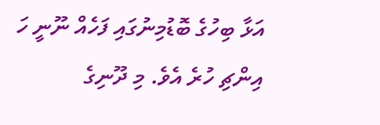އަޅާ ބިހުގެ ބޮޑުމިނުގައި ފަހެއް ނޫނީ ހަ އިންޗި ހުރެ އެވެ. މި ދޫނިގެ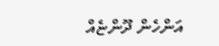އަންހެން ދޫންޏެއް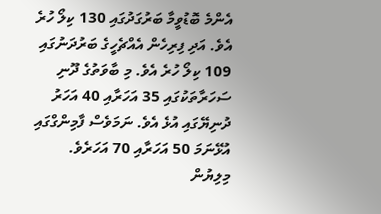އެންމެ ބޮޑުވީމާ ބަރުގަދުގައި 130 ކިލޯ ހުރެ އެވެ. އަދި ފިރިހެން އެއްޗެހީގެ ބަރުދަނުގައި 109 ކިލޯ ހުރެ އެވެ. މި ބާވަތުގެ ދޫނި ސަހަރާތަކުގައި 35 އަހަރާއި 40 އަހަރު ދުނިޔޭގައި އުޅެ އެވެ. ނަމަވެސް ފާމިންގްގައި އުޅޭނަމަ 50 އަހަރާއި 70 އަހަރެވެ.
މިލިޔުން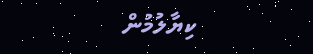ކިޔާލުމުން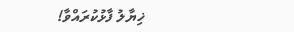ޚިޔާލު ފާޅުކުރައްވާ!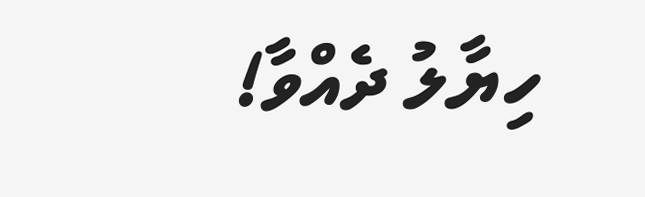ހިޔާލު ދެއްވާ!